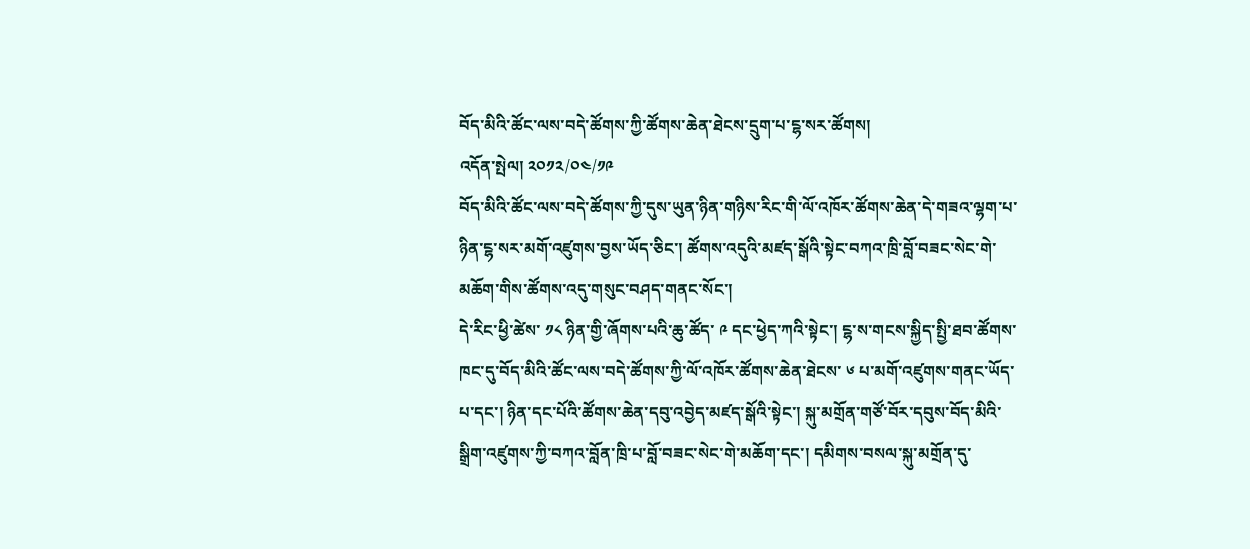བོད་མིའི་ཚོང་ལས་བདེ་ཚོགས་ཀྱི་ཚོགས་ཆེན་ཐེངས་དྲུག་པ་ངྷ་སར་ཚོགས།
འདོན་སྤེལ། ༢༠༡༢/༠༤/༡༩
བོད་མིའི་ཚོང་ལས་བདེ་ཚོགས་ཀྱི་དུས་ཡུན་ཉིན་གཉིས་རིང་གི་ལོ་འཁོར་ཚོགས་ཆེན་དེ་གཟའ་ལྷག་པ་ཉིན་ངྷ་སར་མགོ་འཛུགས་བྱས་ཡོད་ཅིང་། ཚོགས་འདུའི་མཛད་སྒོའི་སྟེང་བཀའ་ཁྲི་བློ་བཟང་སེང་གེ་མཆོག་གིས་ཚོགས་འདུ་གསུང་བཤད་གནང་སོང་།
དེ་རིང་ཕྱི་ཚེས་ ༡༨ ཉིན་གྱི་ཞོགས་པའི་ཆུ་ཚོད་ ༩ དང་ཕྱེད་ཀའི་སྟེང་། ངྷ་ས་གངས་སྐྱིད་སྤྱི་ཐབ་ཚོགས་ཁང་དུ་བོད་མིའི་ཚོང་ལས་བདེ་ཚོགས་ཀྱི་ལོ་འཁོར་ཚོགས་ཆེན་ཐེངས་ ༦ པ་མགོ་འཛུགས་གནང་ཡོད་པ་དང་། ཉིན་དང་པོའི་ཚོགས་ཆེན་དབུ་འབྱེད་མཛད་སྒོའི་སྟེང་། སྐུ་མགྲོན་གཙོ་བོར་དབུས་བོད་མིའི་སྒྲིག་འཛུགས་ཀྱི་བཀའ་བློན་ཁྲི་པ་བློ་བཟང་སེང་གེ་མཆོག་དང་། དམིགས་བསལ་སྐུ་མགྲོན་དུ་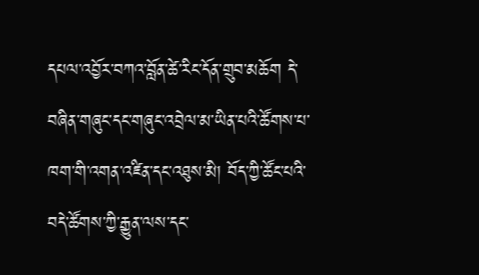དཔལ་འབྱོར་བཀའ་བློན་ཚེ་རིང་དོན་གྲུབ་མཆོག དེ་བཞིན་གཞུང་དང་གཞུང་འབྲེལ་མ་ཡིན་པའི་ཚོགས་པ་ཁག་གི་འགན་འཛིན་དང་འཐུས་མི། བོད་ཀྱི་ཚོང་པའི་བདེ་ཚོགས་ཀྱི་རྒྱུན་ལས་དང་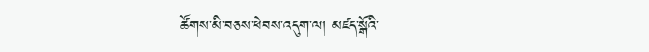ཚོགས་མི་བཅས་ཕེབས་འདུག་ལ། མཛད་སྒོའི་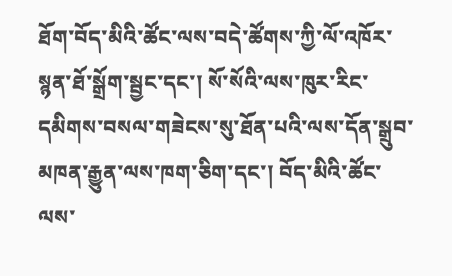ཐོག་བོད་མིའི་ཚོང་ལས་བདེ་ཚོགས་ཀྱི་ལོ་འཁོར་སྙན་ཐོ་སྒྲོག་སྦྱང་དང་། སོ་སོའི་ལས་ཁུར་རིང་དམིགས་བསལ་གཟེངས་སུ་ཐོན་པའི་ལས་དོན་སྒྲུབ་མཁན་རྒྱུན་ལས་ཁག་ཅིག་དང་། བོད་མིའི་ཚོང་ལས་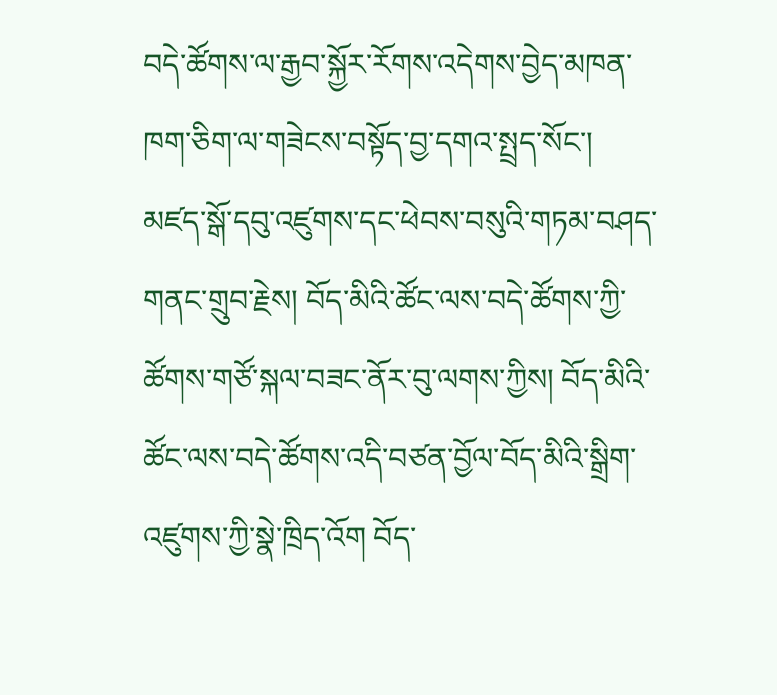བདེ་ཚོགས་ལ་རྒྱབ་སྐྱོར་རོགས་འདེགས་བྱེད་མཁན་ཁག་ཅིག་ལ་གཟེངས་བསྟོད་བྱ་དགའ་སྤྲད་སོང་།
མཛད་སྒོ་དབུ་འཛུགས་དང་ཕེབས་བསུའི་གཏམ་བཤད་གནང་གྲུབ་རྗེས། བོད་མིའི་ཚོང་ལས་བདེ་ཚོགས་ཀྱི་ཚོགས་གཙོ་སྐལ་བཟང་ནོར་བུ་ལགས་ཀྱིས། བོད་མིའི་ཚོང་ལས་བདེ་ཚོགས་འདི་བཙན་བྱོལ་བོད་མིའི་སྒྲིག་འཛུགས་ཀྱི་སྣེ་ཁྲིད་འོག བོད་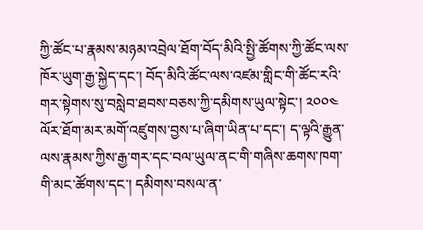ཀྱི་ཚོང་པ་རྣམས་མཉམ་འབྲེལ་ཐོག་བོད་མིའི་སྤྱི་ཚོགས་ཀྱི་ཚོང་ལས་ཁོར་ཡུག་རྒྱ་སྐྱེད་དང་། བོད་མིའི་ཚོང་ལས་འཛམ་གླིང་གི་ཚོང་རའི་གར་སྟེགས་སུ་བསླེབ་ཐབས་བཅས་ཀྱི་དམིགས་ཡུལ་སྟེང་། ༢༠༠༤ ལོར་ཐོག་མར་མགོ་འཛུགས་བྱས་པ་ཞིག་ཡིན་པ་དང་། ད་ལྟའི་རྒྱུན་ལས་རྣམས་ཀྱིས་རྒྱ་གར་དང་བལ་ཡུལ་ནང་གི་གཞིས་ཆགས་ཁག་གི་མང་ཚོགས་དང་། དམིགས་བསལ་ན་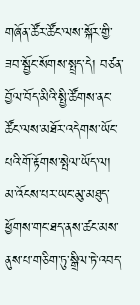གཞོན་ཚོར་ཚོང་ལས་སྐོར་གྱི་ཟབ་སྦྱོང་སོགས་སྤྲད་དེ། བཙན་བྱོལ་བོད་མིའི་སྤྱི་ཚོགས་ནང་ཚོང་ལས་མཐོར་འདེགས་ཡོང་པའི་གོ་རྟོགས་སྤེལ་ཡོད་ལ། མ་འོངས་པར་ཡང་མུ་མཐུད་ཕྱོགས་གང་ཐད་ནས་ཚང་མས་ནུས་པ་གཅིག་ཏུ་སྒྲིལ་ཏེ་འབད་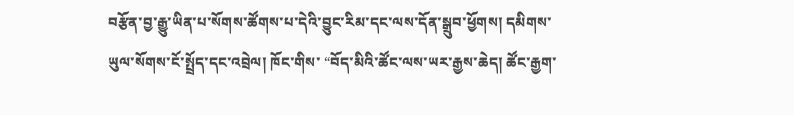བརྩོན་བྱ་རྒྱུ་ཡིན་པ་སོགས་ཚོགས་པ་དེའི་བྱུང་རིམ་དང་ལས་དོན་སྒྲུབ་ཕྱོགས། དམིགས་ཡུལ་སོགས་ངོ་སྤྲོད་དང་འབྲེལ། ཁོང་གིས་ “བོད་མིའི་ཚོང་ལས་ཡར་རྒྱས་ཆེད། ཚོང་རྒྱག་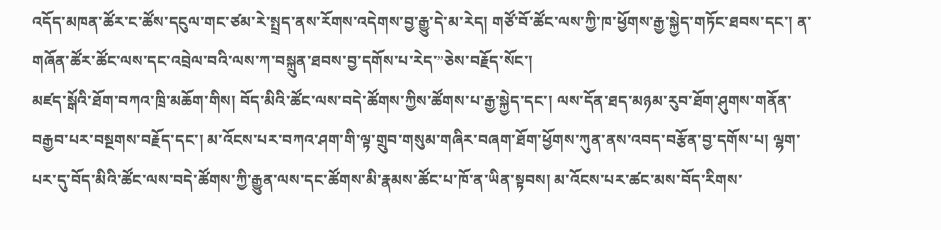འདོད་མཁན་ཚོར་ང་ཚོས་དངུལ་གང་ཙམ་རེ་སྤྲད་ནས་རོགས་འདེགས་བྱ་རྒྱུ་དེ་མ་རེད། གཙོ་བོ་ཚོང་ལས་ཀྱི་ཁ་ཕྱོགས་རྒྱ་སྐྱེད་གཏོང་ཐབས་དང་། ན་གཞོན་ཚོར་ཚོང་ལས་དང་འབྲེལ་བའི་ལས་ཀ་བསྐྲུན་ཐབས་བྱ་དགོས་པ་རེད་”ཅེས་བརྗོད་སོང་།
མཛད་སྒོའི་ཐོག་བཀའ་ཁྲི་མཆོག་གིས། བོད་མིའི་ཚོང་ལས་བདེ་ཚོགས་ཀྱིས་ཚོགས་པ་རྒྱ་སྐྱེད་དང་། ལས་དོན་ཐད་མཉམ་རུབ་ཐོག་ཤུགས་གནོན་བརྒྱབ་པར་བསྔགས་བརྗོད་དང་། མ་འོངས་པར་བཀའ་ཤག་གི་ལྟ་གྲུབ་གསུམ་གཞིར་བཞག་ཐོག་ཕྱོགས་ཀུན་ནས་འབད་བརྩོན་བྱ་དགོས་པ། ལྷག་པར་དུ་བོད་མིའི་ཚོང་ལས་བདེ་ཚོགས་ཀྱི་རྒྱུན་ལས་དང་ཚོགས་མི་རྣམས་ཚོང་པ་ཁོ་ན་ཡིན་སྟབས། མ་འོངས་པར་ཚང་མས་བོད་རིགས་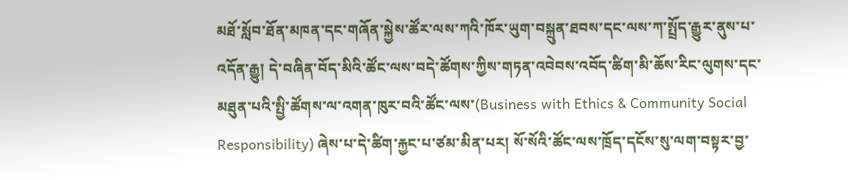མཐོ་སློབ་ཐོན་མཁན་དང་གཞོན་སྐྱེས་ཚོར་ལས་ཀའི་ཁོར་ཡུག་བསྐྲུན་ཐབས་དང་ལས་ཀ་སྤྲོད་རྒྱུར་ནུས་པ་འདོན་རྒྱུ། དེ་བཞིན་བོད་མིའི་ཚོང་ལས་བདེ་ཚོགས་ཀྱིས་གཏན་འབེབས་འབོད་ཚིག་མི་ཆོས་རིང་ལུགས་དང་མཐུན་པའི་སྤྱི་ཚོགས་ལ་འགན་ཁུར་བའི་ཚོང་ལས་(Business with Ethics & Community Social Responsibility) ཞེས་པ་དེ་ཚིག་རྐྱང་པ་ཙམ་མིན་པར། སོ་སོའི་ཚོང་ལས་ཁྲོད་དངོས་སུ་ལག་བསྟར་བྱ་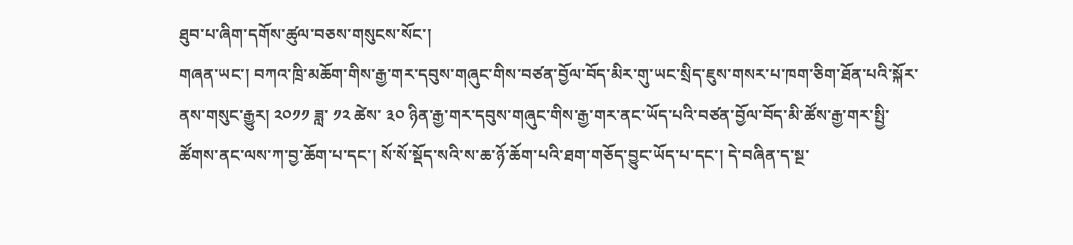ཐུབ་པ་ཞིག་དགོས་ཚུལ་བཅས་གསུངས་སོང་།
གཞན་ཡང་། བཀའ་ཁྲི་མཆོག་གིས་རྒྱ་གར་དབུས་གཞུང་གིས་བཙན་བྱོལ་བོད་མིར་གུ་ཡང་སྲིད་ཇུས་གསར་པ་ཁག་ཅིག་ཐོན་པའི་སྐོར་ནས་གསུང་རྒྱུར། ༢༠༡༡ ཟླ་ ༡༢ ཚེས་ ༣༠ ཉིན་རྒྱ་གར་དབུས་གཞུང་གིས་རྒྱ་གར་ནང་ཡོད་པའི་བཙན་བྱོལ་བོད་མི་ཚོས་རྒྱ་གར་སྤྱི་ཚོགས་ནང་ལས་ཀ་བྱ་ཆོག་པ་དང་། སོ་སོ་སྡོད་སའི་ས་ཆ་ཉོ་ཆོག་པའི་ཐག་གཅོད་བྱུང་ཡོད་པ་དང་། དེ་བཞིན་ད་སྔ་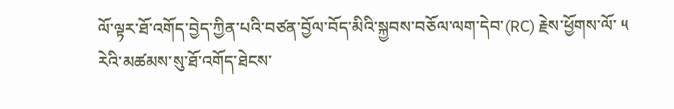ལོ་ལྟར་ཐོ་འགོད་བྱེད་ཀྱིན་པའི་བཙན་བྱོལ་བོད་མིའི་སྐྱབས་བཅོལ་ལག་དེབ་(RC) རྗེས་ཕྱོགས་ལོ་ ༥ རེའི་མཚམས་སུ་ཐོ་འགོད་ཐེངས་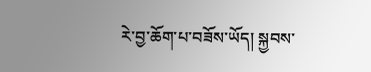རེ་བྱ་ཆོག་པ་བཟོས་ཡོད། སྐྱབས་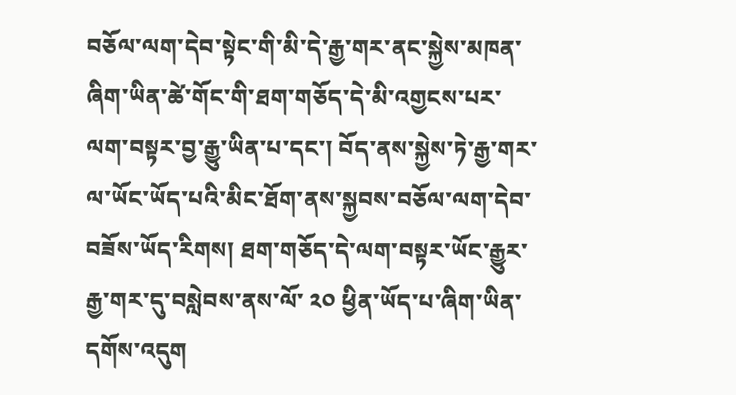བཅོལ་ལག་དེབ་སྟེང་གི་མི་དེ་རྒྱ་གར་ནང་སྐྱེས་མཁན་ཞིག་ཡིན་ཚེ་གོང་གི་ཐག་གཅོད་དེ་མི་འགྱངས་པར་ལག་བསྟར་བྱ་རྒྱུ་ཡིན་པ་དང་། བོད་ནས་སྐྱེས་ཏེ་རྒྱ་གར་ལ་ཡོང་ཡོད་པའི་མིང་ཐོག་ནས་སྐྱབས་བཅོལ་ལག་དེབ་བཟོས་ཡོད་རིགས། ཐག་གཅོད་དེ་ལག་བསྟར་ཡོང་རྒྱུར་རྒྱ་གར་དུ་བསླེབས་ནས་ལོ་ ༢༠ ཕྱིན་ཡོད་པ་ཞིག་ཡིན་དགོས་འདུག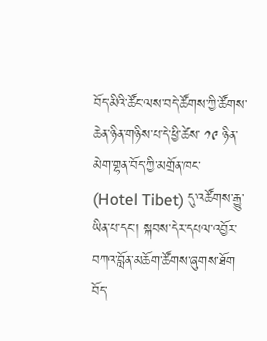བོད་མིའི་ཚོང་ལས་བདེ་ཚོགས་ཀྱི་ཚོགས་ཆེན་ཉིན་གཉིས་པ་དེ་ཕྱི་ཚེས་ ༡༩ ཉིན་མེག་གྷན་བོད་ཀྱི་མགྲོན་ཁང་ (Hotel Tibet) དུ་འཚོགས་རྒྱུ་ཡིན་པ་དང་། སྐབས་དེར་དཔལ་འབྱོར་བཀའ་བློན་མཆོག་ཚོགས་ཞུགས་ཐོག བོད་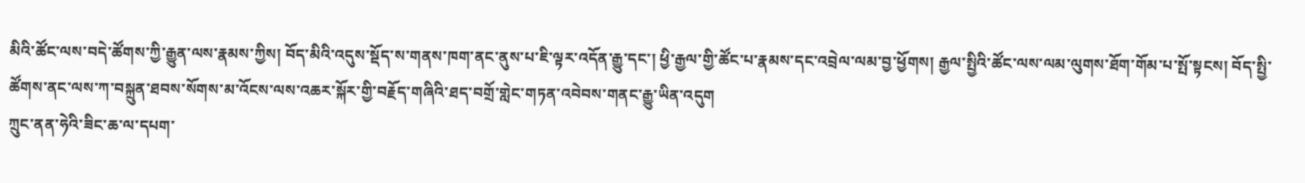མིའི་ཚོང་ལས་བདེ་ཚོགས་ཀྱི་རྒྱུན་ལས་རྣམས་ཀྱིས། བོད་མིའི་འདུས་སྡོད་ས་གནས་ཁག་ནང་ནུས་པ་ཇི་ལྟར་འདོན་རྒྱུ་དང་། ཕྱི་རྒྱལ་གྱི་ཚོང་པ་རྣམས་དང་འབྲེལ་ལམ་བྱ་ཕྱོགས། རྒྱལ་སྤྱིའི་ཚོང་ལས་ལམ་ལུགས་ཐོག་གོམ་པ་སྤོ་སྟངས། བོད་སྤྱི་ཚོགས་ནང་ལས་ཀ་བསྐྲུན་ཐབས་སོགས་མ་འོངས་ལས་འཆར་སྐོར་གྱི་བརྗོད་གཞིའི་ཐད་བགྲོ་གླེང་གཏན་འབེབས་གནང་རྒྱུ་ཡིན་འདུག
ཀྲུང་ནན་ཧེའི་ཟིང་ཆ་ལ་དཔག་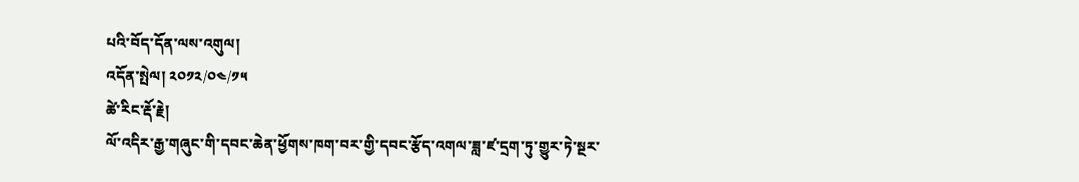པའི་བོད་དོན་ལས་འགུལ།
འདོན་སྤེལ། ༢༠༡༢/༠༤/༡༥
ཚེ་རིང་རྡོ་རྗེ།
ལོ་འདིར་རྒྱ་གཞུང་གི་དབང་ཆེན་ཕྱོགས་ཁག་བར་གྱི་དབང་རྩོད་འགལ་ཟླ་ཛ་དྲག་ཏུ་གྱུར་ཏེ་སྔར་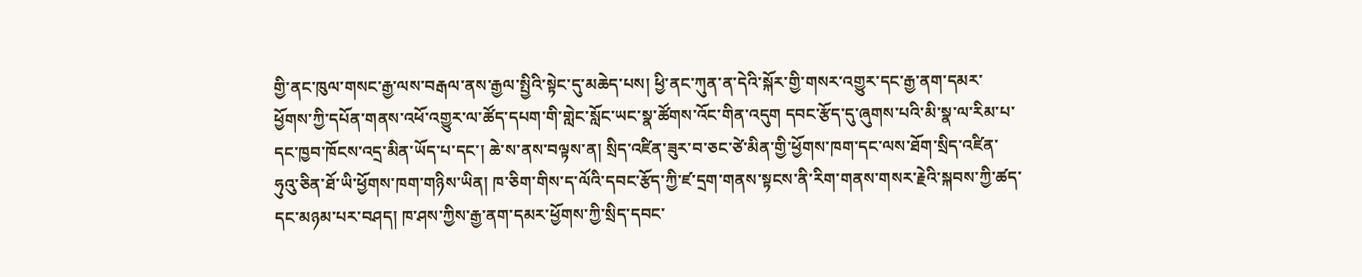གྱི་ནང་ཁུལ་གསང་རྒྱ་ལས་བརྒལ་ནས་རྒྱལ་སྤྱིའི་སྟེང་དུ་མཆེད་པས། ཕྱི་ནང་ཀུན་ན་དེའི་སྐོར་གྱི་གསར་འགྱུར་དང་རྒྱ་ནག་དམར་ཕྱོགས་ཀྱི་དཔོན་གནས་འཕོ་འགྱུར་ལ་ཚོད་དཔག་གི་གླེང་སློང་ཡང་སྣ་ཚོགས་འོང་གིན་འདུག དབང་རྩོད་དུ་ཞུགས་པའི་མི་སྣ་ལ་རིམ་པ་དང་ཁྱབ་ཁོངས་འདྲ་མིན་ཡོད་པ་དང་། ཆེ་ས་ནས་བལྟས་ན། སྲིད་འཛིན་ཟུར་བ་ཅང་ཙེ་མིན་གྱི་ཕྱོགས་ཁག་དང་ལས་ཐོག་སྲིད་འཛིན་ཧུའུ་ཅིན་ཐོ་ཡི་ཕྱོགས་ཁག་གཉིས་ཡིན། ཁ་ཅིག་གིས་ད་ལོའི་དབང་རྩོད་ཀྱི་ཛ་དྲག་གནས་སྟངས་ནི་རིག་གནས་གསར་རྗེའི་སྐབས་ཀྱི་ཚད་དང་མཉམ་པར་བཤད། ཁ་ཤས་ཀྱིས་རྒྱ་ནག་དམར་ཕྱོགས་ཀྱི་སྲིད་དབང་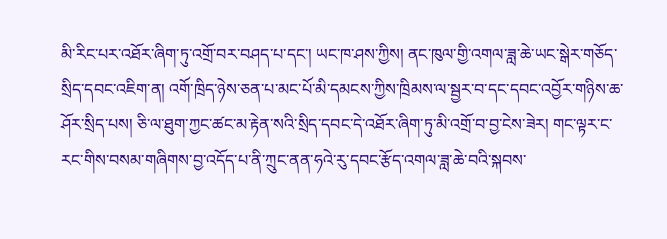མི་རིང་པར་འཐོར་ཞིག་ཏུ་འགྲོ་བར་བཤད་པ་དང་། ཡང་ཁ་ཤས་ཀྱིས། ནང་ཁུལ་གྱི་འགལ་ཟླ་ཆེ་ཡང་སྒེར་གཅོད་སྲིད་དབང་འཇིག་ན། འགོ་ཁྲིད་ཉེས་ཅན་པ་མང་པོ་མི་དམངས་ཀྱིས་ཁྲིམས་ལ་སྦྱར་བ་དང་དབང་འབྱོར་གཉིས་ཆ་ཤོར་སྲིད་པས། ཅི་ལ་ཐུག་ཀྱང་ཚང་མ་རྟེན་སའི་སྲིད་དབང་དེ་འཐོར་ཞིག་ཏུ་མི་འགྲོ་བ་བྱ་ངེས་ཟེར། གང་ལྟར་ང་རང་གིས་བསམ་གཞིགས་བྱ་འདོད་པ་ནི་ཀྲུང་ནན་ཧའེ་རུ་དབང་རྩོད་འགལ་ཟླ་ཆེ་བའི་སྐབས་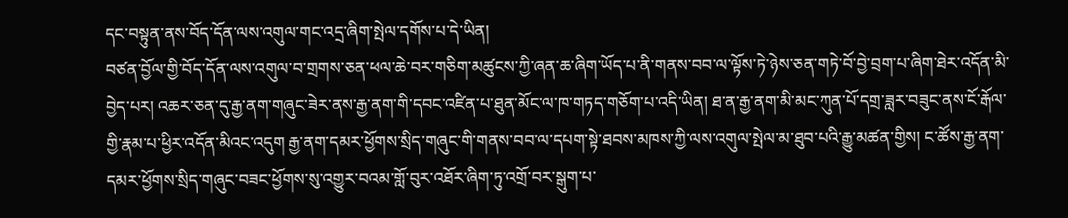དང་བསྟུན་ནས་བོད་དོན་ལས་འགུལ་གང་འདྲ་ཞིག་སྤེལ་དགོས་པ་དེ་ཡིན།
བཙན་བྱོལ་གྱི་བོད་དོན་ལས་འགུལ་བ་གྲགས་ཅན་ཕལ་ཆེ་བར་གཅིག་མཚུངས་ཀྱི་ཞན་ཆ་ཞིག་ཡོད་པ་ནི་གནས་བབ་ལ་ལྟོས་ཏེ་ཉེས་ཅན་གཏེ་བོ་བྱེ་བྲག་པ་ཞིག་ཐེར་འདོན་མི་བྱེད་པར། འཆར་ཅན་དུ་རྒྱ་ནག་གཞུང་ཟེར་ནས་རྒྱ་ནག་གི་དབང་འཛིན་པ་ཐུན་མོང་ལ་ཁ་གཏད་གཅོག་པ་འདི་ཡིན། ཐ་ན་རྒྱ་ནག་མི་མང་ཀུན་པོ་དགྲ་ཟླར་བཟུང་ནས་ངོ་རྒོལ་གྱི་རྣམ་པ་ཕྱིར་འདོན་མིའང་འདུག རྒྱ་ནག་དམར་ཕྱོགས་སྲིད་གཞུང་གི་གནས་བབ་ལ་དཔག་སྟེ་ཐབས་མཁས་ཀྱི་ལས་འགུལ་སྤེལ་མ་ཐུབ་པའི་རྒྱུ་མཚན་གྱིས། ང་ཚོས་རྒྱ་ནག་དམར་ཕྱོགས་སྲིད་གཞུང་བཟང་ཕྱོགས་སུ་འགྱུར་བའམ་གློ་བུར་འཐོར་ཞིག་ཏུ་འགྲོ་བར་སྒུག་པ་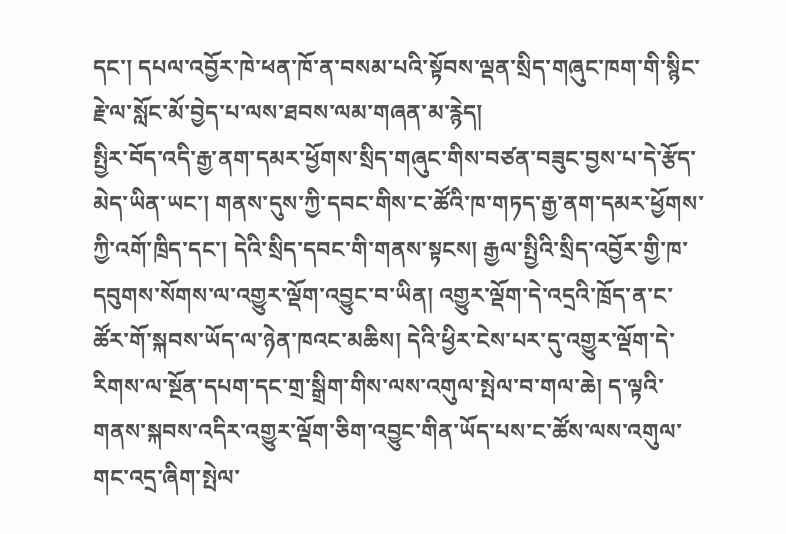དང་། དཔལ་འབྱོར་ཁེ་ཕན་ཁོ་ན་བསམ་པའི་སྟོབས་ལྡན་སྲིད་གཞུང་ཁག་གི་སྙིང་རྗེ་ལ་སློང་མོ་བྱེད་པ་ལས་ཐབས་ལམ་གཞན་མ་རྙེད།
སྤྱིར་བོད་འདི་རྒྱ་ནག་དམར་ཕྱོགས་སྲིད་གཞུང་གིས་བཙན་བཟུང་བྱས་པ་དེ་རྩོད་མེད་ཡིན་ཡང་། གནས་དུས་ཀྱི་དབང་གིས་ང་ཚོའི་ཁ་གཏད་རྒྱ་ནག་དམར་ཕྱོགས་ཀྱི་འགོ་ཁྲིད་དང་། དེའི་སྲིད་དབང་གི་གནས་སྟངས། རྒྱལ་སྤྱིའི་སྲིད་འབྱོར་གྱི་ཁ་དབུགས་སོགས་ལ་འགྱུར་ལྡོག་འབྱུང་བ་ཡིན། འགྱུར་ལྡོག་དེ་འདྲའི་ཁྲོད་ན་ང་ཚོར་གོ་སྐབས་ཡོད་ལ་ཉེན་ཁའང་མཆིས། དེའི་ཕྱིར་ངེས་པར་དུ་འགྱུར་ལྡོག་དེ་རིགས་ལ་སྔོན་དཔག་དང་གྲ་སྒྲིག་གིས་ལས་འགུལ་སྤེལ་བ་གལ་ཆེ། ད་ལྟའི་གནས་སྐབས་འདིར་འགྱུར་ལྡོག་ཅིག་འབྱུང་གིན་ཡོད་པས་ང་ཚོས་ལས་འགུལ་གང་འདྲ་ཞིག་སྤེལ་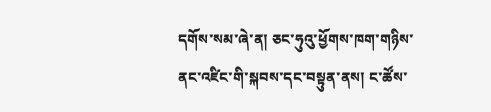དགོས་སམ་ཞེ་ན། ཅང་ཧུའུ་ཕྱོགས་ཁག་གཉིས་ནང་འཛིང་གི་སྐབས་དང་བསྟུན་ནས། ང་ཚོས་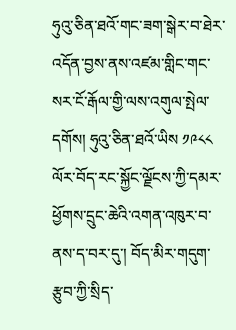ཧུའུ་ཅིན་ཐའོ་གང་ཟག་སྒེར་བ་ཐེར་འདོན་བྱས་ནས་འཛམ་གླིང་གང་སར་ངོ་རྒོལ་གྱི་ལས་འགུལ་སྤེལ་དགོས། ཧུའུ་ཅིན་ཐའོ་ཡིས ༡༩༨༨ ལོར་བོད་རང་སྐྱོང་ལྗོངས་ཀྱི་དམར་ཕྱོགས་དྲུང་ཆེའི་འགན་འཁུར་བ་ནས་ད་བར་དུ་། བོད་མིར་གདུག་རྩུབ་ཀྱི་སྲིད་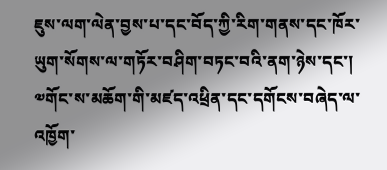ཇུས་ལག་ལེན་བྱས་པ་དང་བོད་ཀྱི་རིག་གནས་དང་ཁོར་ཡུག་སོགས་ལ་གཏོར་བཤིག་བཏང་བའི་ནག་ཉེས་དང་། ༧གོང་ས་མཆོག་གི་མཛད་འཕྲིན་དང་དགོངས་བཞེད་ལ་འཁྱོག་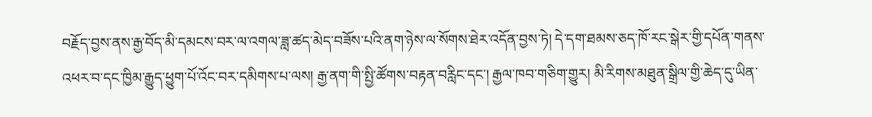བརྗོད་བྱས་ནས་རྒྱ་བོད་མི་དམངས་བར་ལ་འགལ་ཟླ་ཚད་མེད་བཟོས་པའི་ནག་ཉེས་ལ་སོགས་ཐེར་འདོན་བྱས་ཏེ། དེ་དག་ཐམས་ཅད་ཁོ་རང་སྒེར་གྱི་དཔོན་གནས་འཕར་བ་དང་ཁྱིམ་རྒྱུད་ཕྱུག་པོ་འོང་བར་དམིགས་པ་ལས། རྒྱ་ནག་གི་སྤྱི་ཚོགས་བརྟན་བརླིང་དང་། རྒྱལ་ཁབ་གཅིག་གྱུར། མི་རིགས་མཐུན་སྒྲིལ་གྱི་ཆེད་དུ་ཡིན་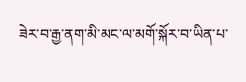ཟེར་བ་རྒྱ་ནག་མི་མང་ལ་མགོ་སྐོར་བ་ཡིན་པ་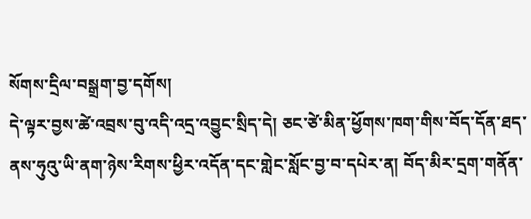སོགས་དྲིལ་བསྒྲག་བྱ་དགོས།
དེ་ལྟར་བྱས་ཚེ་འབྲས་བུ་འདི་འདྲ་འབྱུང་སྲིད་དེ། ཅང་ཙེ་མིན་ཕྱོགས་ཁག་གིས་བོད་དོན་ཐད་ནས་ཧུའུ་ཡི་ནག་ཉེས་རིགས་ཕྱིར་འདོན་དང་གླེང་སློང་བྱ་བ་དཔེར་ན། བོད་མིར་དྲག་གནོན་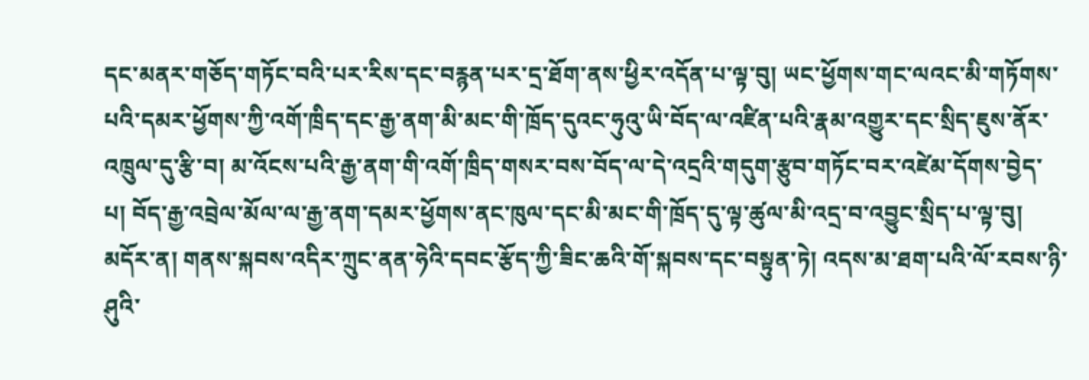དང་མནར་གཅོད་གཏོང་བའི་པར་རིས་དང་བརྙན་པར་དྲ་ཐོག་ནས་ཕྱིར་འདོན་པ་ལྟ་བུ། ཡང་ཕྱོགས་གང་ལའང་མི་གཏོགས་པའི་དམར་ཕྱོགས་ཀྱི་འགོ་ཁྲིད་དང་རྒྱ་ནག་མི་མང་གི་ཁྲོད་དུའང་ཧུའུ་ཡི་བོད་ལ་འཛིན་པའི་རྣམ་འགྱུར་དང་སྲིད་ཇུས་ནོར་འཁྲུལ་དུ་རྩི་བ། མ་འོངས་པའི་རྒྱ་ནག་གི་འགོ་ཁྲིད་གསར་བས་བོད་ལ་དེ་འདྲའི་གདུག་རྩུབ་གཏོང་བར་འཛེམ་དོགས་བྱེད་པ། བོད་རྒྱ་འབྲེལ་མོལ་ལ་རྒྱ་ནག་དམར་ཕྱོགས་ནང་ཁུལ་དང་མི་མང་གི་ཁྲོད་དུ་ལྟ་ཚུལ་མི་འདྲ་བ་འབྱུང་སྲིད་པ་ལྟ་བུ།
མདོར་ན། གནས་སྐབས་འདིར་ཀྲུང་ནན་ཧེའི་དབང་རྩོད་ཀྱི་ཟིང་ཆའི་གོ་སྐབས་དང་བསྟུན་ཏེ། འདས་མ་ཐག་པའི་ལོ་རབས་ཉི་ཤུའི་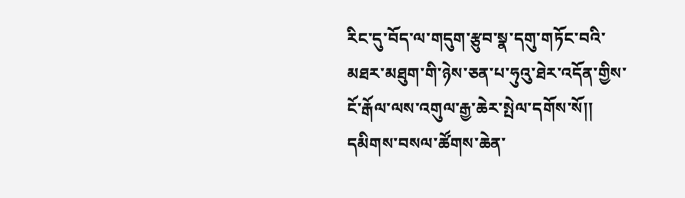རིང་དུ་བོད་ལ་གདུག་རྩུབ་སྣ་དགུ་གཏོང་བའི་མཐར་མཐུག་གི་ཉེས་ཅན་པ་ཧུའུ་ཐེར་འདོན་གྱིས་ངོ་རྒོལ་ལས་འགུལ་རྒྱ་ཆེར་སྤེལ་དགོས་སོ།།
དམིགས་བསལ་ཚོགས་ཆེན་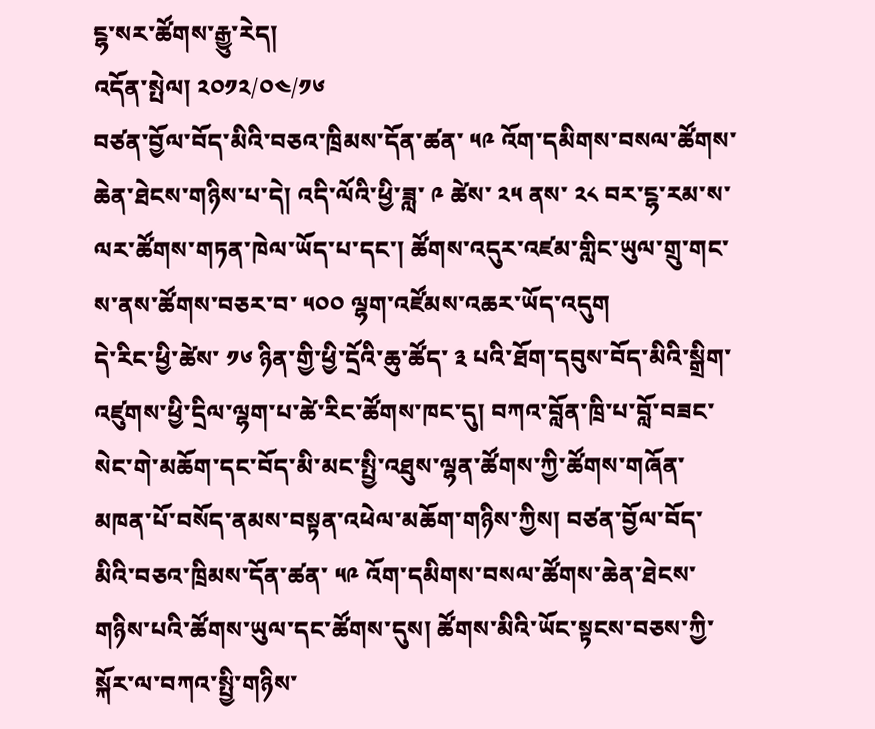ངྷ་སར་ཚོགས་རྒྱུ་རེད།
འདོན་སྤེལ། ༢༠༡༢/༠༤/༡༦
བཙན་བྱོལ་བོད་མིའི་བཅའ་ཁྲིམས་དོན་ཚན་ ༥༩ འོག་དམིགས་བསལ་ཚོགས་ཆེན་ཐེངས་གཉིས་པ་དེ། འདི་ལོའི་ཕྱི་ཟླ་ ༩ ཚེས་ ༢༥ ནས་ ༢༨ བར་ངྷ་རམ་ས་ལར་ཚོགས་གཏན་ཁེལ་ཡོད་པ་དང་། ཚོགས་འདུར་འཛམ་གླིང་ཡུལ་གྲུ་གང་ས་ནས་ཚོགས་བཅར་བ་ ༥༠༠ ལྷག་འཛོམས་འཆར་ཡོད་འདུག
དེ་རིང་ཕྱི་ཚེས་ ༡༦ ཉིན་གྱི་ཕྱི་དྲོའི་ཆུ་ཚོད་ ༣ པའི་ཐོག་དབུས་བོད་མིའི་སྒྲིག་འཛུགས་ཕྱི་དྲིལ་ལྷག་པ་ཚེ་རིང་ཚོགས་ཁང་དུ། བཀའ་བློན་ཁྲི་པ་བློ་བཟང་སེང་གེ་མཆོག་དང་བོད་མི་མང་སྤྱི་འཐུས་ལྷན་ཚོགས་ཀྱི་ཚོགས་གཞོན་མཁན་པོ་བསོད་ནམས་བསྟན་འཕེལ་མཆོག་གཉིས་ཀྱིས། བཙན་བྱོལ་བོད་མིའི་བཅའ་ཁྲིམས་དོན་ཚན་ ༥༩ འོག་དམིགས་བསལ་ཚོགས་ཆེན་ཐེངས་གཉིས་པའི་ཚོགས་ཡུལ་དང་ཚོགས་དུས། ཚོགས་མིའི་ཡོང་སྟངས་བཅས་ཀྱི་སྐོར་ལ་བཀའ་སྤྱི་གཉིས་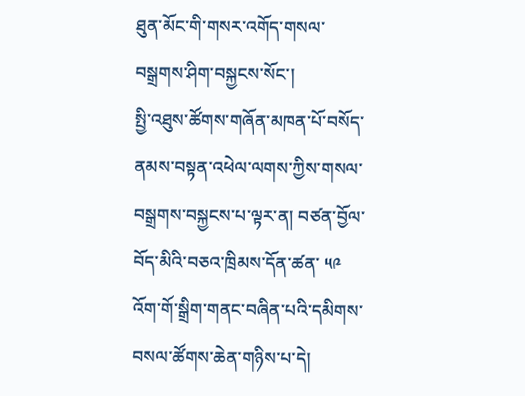ཐུན་མོང་གི་གསར་འགོད་གསལ་བསྒྲགས་ཤིག་བསྐྱངས་སོང་།
སྤྱི་འཐུས་ཚོགས་གཞོན་མཁན་པོ་བསོད་ནམས་བསྟན་འཕེལ་ལགས་ཀྱིས་གསལ་བསྒྲགས་བསྐྱངས་པ་ལྟར་ན། བཙན་བྱོལ་བོད་མིའི་བཅའ་ཁྲིམས་དོན་ཚན་ ༥༩ འོག་གོ་སྒྲིག་གནང་བཞིན་པའི་དམིགས་བསལ་ཚོགས་ཆེན་གཉིས་པ་དེ།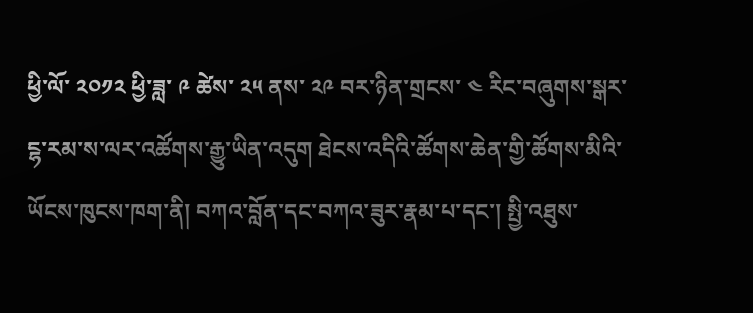ཕྱི་ལོ་ ༢༠༡༢ ཕྱི་ཟླ་ ༩ ཚེས་ ༢༥ ནས་ ༢༩ བར་ཉིན་གྲངས་ ༤ རིང་བཞུགས་སྒར་ངྷ་རམ་ས་ལར་འཚོགས་རྒྱུ་ཡིན་འདུག ཐེངས་འདིའི་ཚོགས་ཆེན་གྱི་ཚོགས་མིའི་ཡོངས་ཁུངས་ཁག་ནི། བཀའ་བློན་དང་བཀའ་ཟུར་རྣམ་པ་དང་། སྤྱི་འཐུས་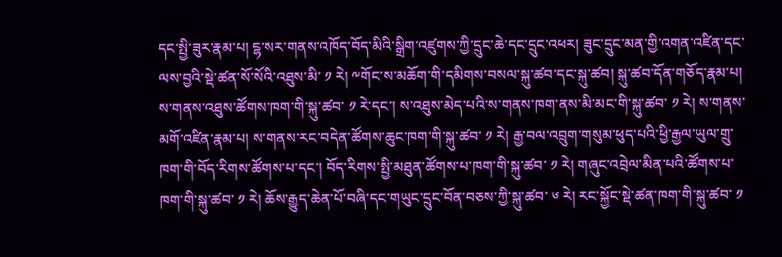དང་སྤྱི་ཟུར་རྣམ་པ། ངྷ་སར་གནས་འཁོད་བོད་མིའི་སྒྲིག་འཛུགས་ཀྱི་དྲུང་ཆེ་དང་དྲུང་འཕར། ཟུང་དྲུང་མན་གྱི་འགན་འཛིན་དང་ལས་བྱའི་སྡེ་ཚན་སོ་སོའི་འཐུས་མི་ ༡ རེ། ༸གོང་ས་མཆོག་གི་དམིགས་བསལ་སྐུ་ཚབ་དང་སྐུ་ཚབ། སྐུ་ཚབ་དོན་གཅོད་རྣམ་པ། ས་གནས་འཐུས་ཚོགས་ཁག་གི་སྐུ་ཚབ་ ༡ རེ་དང་། ས་འཐུས་མེད་པའི་ས་གནས་ཁག་ནས་མི་མང་གི་སྐུ་ཚབ་ ༡ རེ། ས་གནས་མགོ་འཛིན་རྣམ་པ། ས་གནས་རང་བདེན་ཚོགས་ཆུང་ཁག་གི་སྐུ་ཚབ་ ༡ རེ། རྒྱ་བལ་འབྲུག་གསུམ་ཕུད་པའི་ཕྱི་རྒྱལ་ཡུལ་གྲུ་ཁག་གི་བོད་རིགས་ཚོགས་པ་དང་། བོད་རིགས་སྤྱི་མཐུན་ཚོགས་པ་ཁག་གི་སྐུ་ཚབ་ ༡ རེ། གཞུང་འབྲེལ་མིན་པའི་ཚོགས་པ་ཁག་གི་སྐུ་ཚབ་ ༡ རེ། ཆོས་རྒྱུད་ཆེན་པོ་བཞི་དང་གཡུང་དྲུང་བོན་བཅས་ཀྱི་སྐུ་ཚབ་ ༦ རེ། རང་སྐྱོང་སྡེ་ཚན་ཁག་གི་སྐུ་ཚབ་ ༡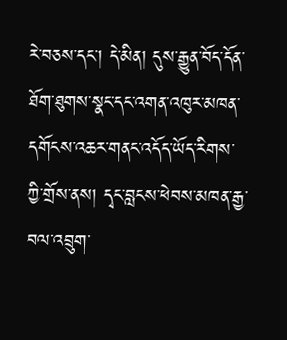རེ་བཅས་དང་། དེ་མིན། དུས་རྒྱུན་བོད་དོན་ཐོག་ཐུགས་སྣང་དང་འགན་འཁུར་མཁན་དགོངས་འཆར་གནང་འདོད་ཡོད་རིགས་ཀྱི་གྲོས་ནས། དྭང་བླངས་ཕེབས་མཁན་རྒྱ་བལ་འབྲུག་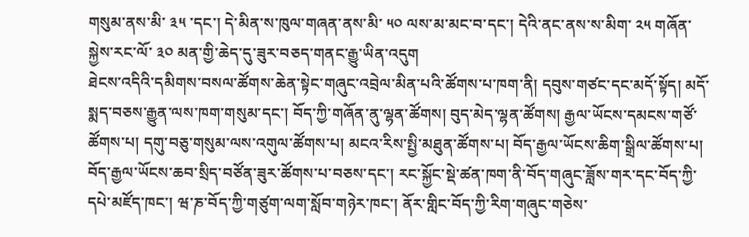གསུམ་ནས་མི་ ༣༥ ་དང་། དེ་མིན་ས་ཁུལ་གཞན་ནས་མི་ ༥༠ ལས་མ་མང་བ་དང་། དེའི་ནང་ནས་ས་མིག་ ༢༥ གཞོན་སྐྱེས་རང་ལོ་ ༣༠ མན་གྱི་ཆེད་དུ་ཟུར་བཅད་གནང་རྒྱུ་ཡིན་འདུག
ཐེངས་འདིའི་དམིགས་བསལ་ཚོགས་ཆེན་སྟེང་གཞུང་འབྲེལ་མིན་པའི་ཚོགས་པ་ཁག་ནི། དབུས་གཙང་དང་མདོ་སྟོད། མདོ་སྨད་བཅས་རྒྱུན་ལས་ཁག་གསུམ་དང་། བོད་ཀྱི་གཞོན་ནུ་ལྷན་ཚོགས། བུད་མེད་ལྷན་ཚོགས། རྒྱལ་ཡོངས་དམངས་གཙོ་ཚོགས་པ། དགུ་བཅུ་གསུམ་ལས་འགུལ་ཚོགས་པ། མངའ་རིས་སྤྱི་མཐུན་ཚོགས་པ། བོད་རྒྱལ་ཡོངས་ཆིག་སྒྲིལ་ཚོགས་པ། བོད་རྒྱལ་ཡོངས་ཆབ་སྲིད་བཙོན་ཟུར་ཚོགས་པ་བཅས་དང་། རང་སྐྱོང་སྡེ་ཚན་ཁག་ནི་བོད་གཞུང་ཟློས་གར་དང་བོད་ཀྱི་དཔེ་མཛོད་ཁང་། ཝ་ཎ་བོད་ཀྱི་གཙུག་ལག་སློབ་གཉེར་ཁང་། ནོར་གླིང་བོད་ཀྱི་རིག་གཞུང་གཅེས་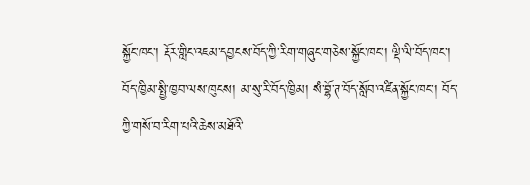སྐྱོང་ཁང་། རྡོར་གླིང་འཇམ་དབྱངས་བོད་ཀྱི་རིག་གཞུང་གཅེས་སྐྱོང་ཁང་། ལྡི་ལི་བོད་ཁང་། བོད་ཁྱིམ་སྤྱི་ཁྱབ་ལས་ཁུངས། མ་སུ་རི་བོད་ཁྱིམ། སཾ་བྷོ་ཊ་བོད་སློབ་འཛིན་སྐྱོང་ཁང་། བོད་ཀྱི་གསོ་བ་རིག་པའི་ཆེས་མཐོའི་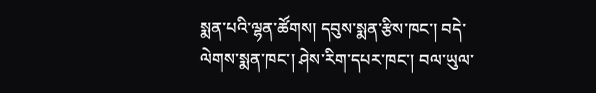སྨན་པའི་ལྷན་ཚོགས། དབུས་སྨན་རྩིས་ཁང་། བདེ་ལེགས་སྨན་ཁང་། ཤེས་རིག་དཔར་ཁང་། བལ་ཡུལ་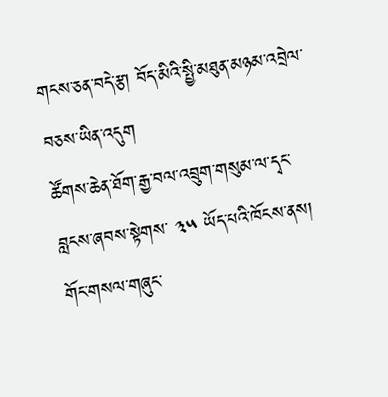གངས་ཅན་བདེ་རྩ། བོད་མིའི་སྤྱི་མཐུན་མཉམ་འབྲེལ་བཅས་ཡིན་འདུག
ཚོགས་ཆེན་ཐོག་རྒྱ་བལ་འབྲུག་གསུམ་ལ་དྭང་བླངས་ཞབས་སྟེགས་ ༣༥ ཡོད་པའི་ཁོངས་ནས། གོང་གསལ་གཞུང་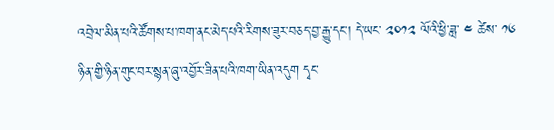འབྲེལ་མིན་པའི་ཚོགས་པ་ཁག་ནང་མེད་པའི་རིགས་ཟུར་བཅད་བྱ་རྒྱུ་དང་། དེ་ཡང་ ༢༠༡༢ ལོའི་ཕྱི་ཟླ་ ༤ ཚེས་ ༡༦ ཉིན་གྱི་ཉིན་གུང་བར་སྙན་ཞུ་འབྱོར་ཟིན་པའི་ཁག་ཡིན་འདུག དྭང་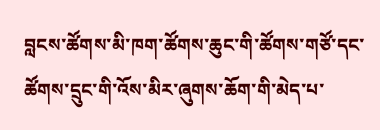བླངས་ཚོགས་མི་ཁག་ཚོགས་ཆུང་གི་ཚོགས་གཙོ་དང་ཚོགས་དྲུང་གི་འོས་མིར་ཞུགས་ཆོག་གི་མེད་པ་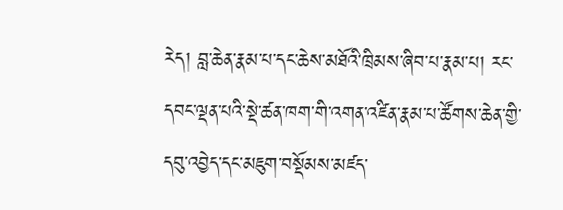རེད། བླ་ཆེན་རྣམ་པ་དང་ཆེས་མཐོའི་ཁྲིམས་ཞིབ་པ་རྣམ་པ། རང་དབང་ལྡན་པའི་སྡེ་ཚན་ཁག་གི་འགན་འཛིན་རྣམ་པ་ཚོགས་ཆེན་གྱི་དབུ་འབྱེད་དང་མཇུག་བསྡོམས་མཛད་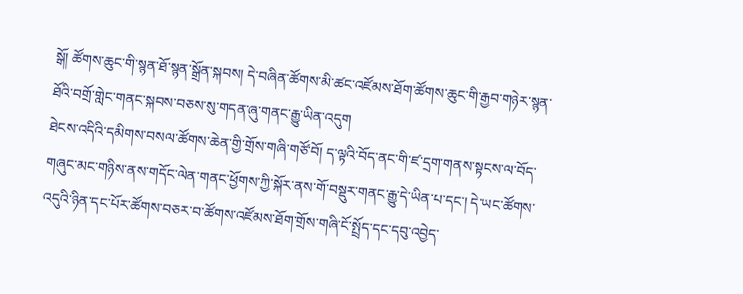སྒོ། ཚོགས་ཆུང་གི་སྙན་ཐོ་སྙན་སྒྲོན་སྐབས། དེ་བཞིན་ཚོགས་མི་ཚང་འཛོམས་ཐོག་ཚོགས་ཆུང་གི་རྒྱབ་གཉེར་སྙན་ཐོའི་བགྲོ་གླེང་གནང་སྐབས་བཅས་སུ་གདན་ཞུ་གནང་རྒྱུ་ཡིན་འདུག
ཐེངས་འདིའི་དམིགས་བསལ་ཚོགས་ཆེན་གྱི་གྲོས་གཞི་གཙོ་བོ། ད་ལྟའི་བོད་ནང་གི་ཛ་དྲག་གནས་སྟངས་ལ་བོད་གཞུང་མང་གཉིས་ནས་གདོང་ལེན་གནང་ཕྱོགས་ཀྱི་སྐོར་ནས་གོ་བསྡུར་གནང་རྒྱུ་དེ་ཡིན་པ་དང་། དེ་ཡང་ཚོགས་འདུའི་ཉིན་དང་པོར་ཚོགས་བཅར་བ་ཚོགས་འཛོམས་ཐོག་གྲོས་གཞི་ངོ་སྤྲོད་དང་དབུ་འབྱེད་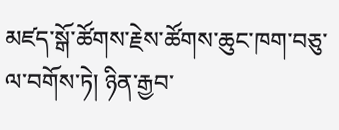མཛད་སྒོ་ཚོགས་རྗེས་ཚོགས་ཆུང་ཁག་བཅུ་ལ་བགོས་ཏེ། ཉིན་རྒྱབ་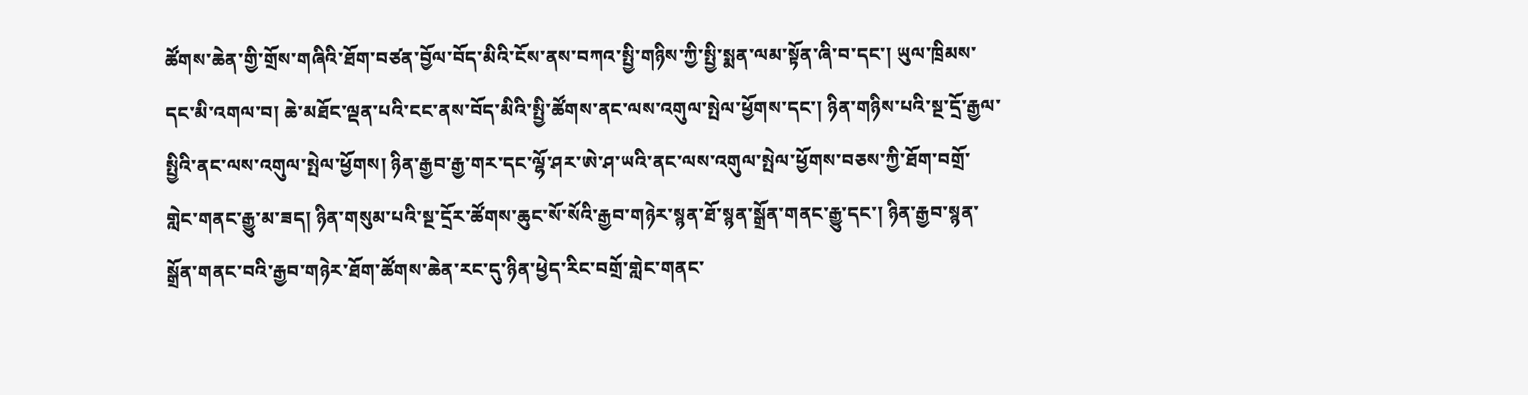ཚོགས་ཆེན་གྱི་གྲོས་གཞིའི་ཐོག་བཙན་བྱོལ་བོད་མིའི་ངོས་ནས་བཀའ་སྤྱི་གཉིས་ཀྱི་སྤྱི་སྨན་ལམ་སྟོན་ཞི་བ་དང་། ཡུལ་ཁྲིམས་དང་མི་འགལ་བ། ཆེ་མཐོང་ལྡན་པའི་ངང་ནས་བོད་མིའི་སྤྱི་ཚོགས་ནང་ལས་འགུལ་སྤེལ་ཕྱོགས་དང་། ཉིན་གཉིས་པའི་སྔ་དྲོ་རྒྱལ་སྤྱིའི་ནང་ལས་འགུལ་སྤེལ་ཕྱོགས། ཉིན་རྒྱབ་རྒྱ་གར་དང་ལྷོ་ཤར་ཨེ་ཤ་ཡའི་ནང་ལས་འགུལ་སྤེལ་ཕྱོགས་བཅས་ཀྱི་ཐོག་བགྲོ་གླེང་གནང་རྒྱུ་མ་ཟད། ཉིན་གསུམ་པའི་སྔ་དྲོར་ཚོགས་ཆུང་སོ་སོའི་རྒྱབ་གཉེར་སྙན་ཐོ་སྙན་སྒྲོན་གནང་རྒྱུ་དང་། ཉིན་རྒྱབ་སྙན་སྒྲོན་གནང་བའི་རྒྱབ་གཉེར་ཐོག་ཚོགས་ཆེན་རང་དུ་ཉིན་ཕྱེད་རིང་བགྲོ་གླེང་གནང་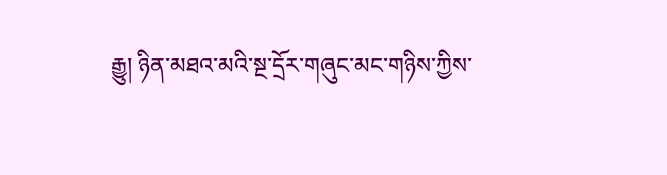རྒྱུ། ཉིན་མཐའ་མའི་སྔ་དྲོར་གཞུང་མང་གཉིས་ཀྱིས་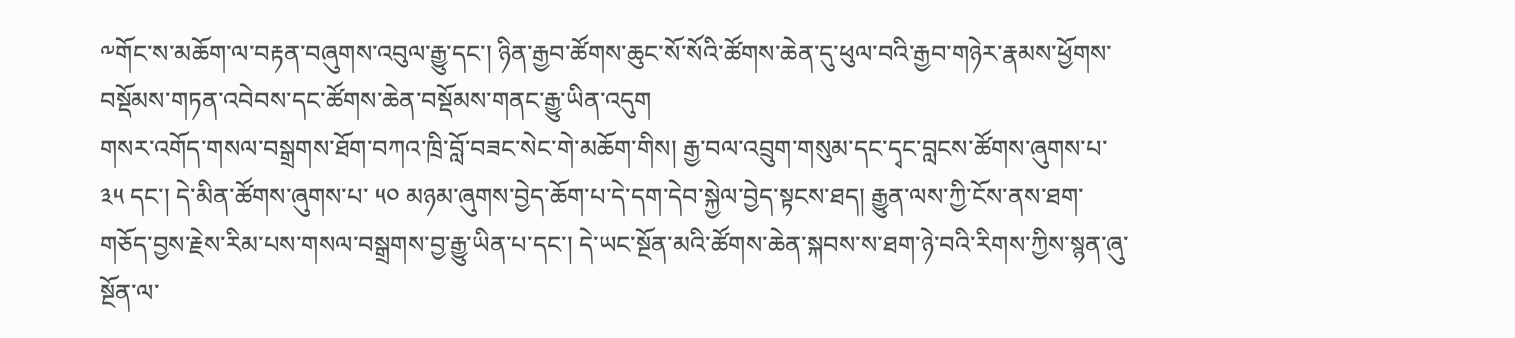༸གོང་ས་མཆོག་ལ་བརྟན་བཞུགས་འབུལ་རྒྱུ་དང་། ཉིན་རྒྱབ་ཚོགས་ཆུང་སོ་སོའི་ཚོགས་ཆེན་དུ་ཕུལ་བའི་རྒྱབ་གཉེར་རྣམས་ཕྱོགས་བསྡོམས་གཏན་འབེབས་དང་ཚོགས་ཆེན་བསྡོམས་གནང་རྒྱུ་ཡིན་འདུག
གསར་འགོད་གསལ་བསྒྲགས་ཐོག་བཀའ་ཁྲི་བློ་བཟང་སེང་གེ་མཆོག་གིས། རྒྱ་བལ་འབྲུག་གསུམ་དང་དྭང་བླངས་ཚོགས་ཞུགས་པ་ ༣༥ དང་། དེ་མིན་ཚོགས་ཞུགས་པ་ ༥༠ མཉམ་ཞུགས་བྱེད་ཆོག་པ་དེ་དག་དེབ་སྐྱེལ་བྱེད་སྟངས་ཐད། རྒྱུན་ལས་ཀྱི་ངོས་ནས་ཐག་གཅོད་བྱས་རྗེས་རིམ་པས་གསལ་བསྒྲགས་བྱ་རྒྱུ་ཡིན་པ་དང་། དེ་ཡང་སྔོན་མའི་ཚོགས་ཆེན་སྐབས་ས་ཐག་ཉེ་བའི་རིགས་ཀྱིས་སྙན་ཞུ་སྔོན་ལ་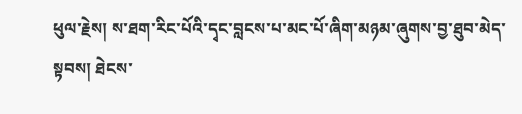ཕུལ་རྗེས། ས་ཐག་རིང་པོའི་དྭང་བླངས་པ་མང་པོ་ཞིག་མཉམ་ཞུགས་བྱ་ཐུབ་མེད་སྟབས། ཐེངས་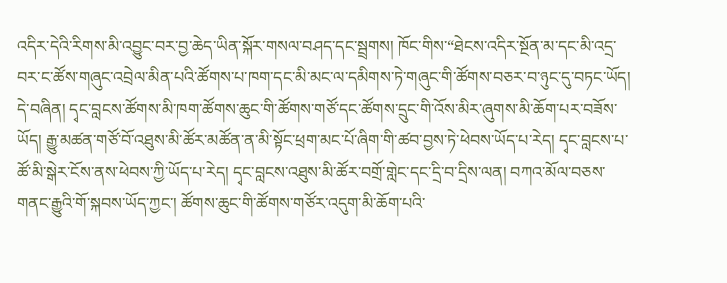འདིར་དེའི་རིགས་མི་འབྱུང་བར་བྱ་ཆེད་ཡིན་སྐོར་གསལ་བཤད་དང་སྦྲགས། ཁོང་གིས་“ཐེངས་འདིར་སྔོན་མ་དང་མི་འདྲ་བར་ང་ཚོས་གཞུང་འབྲེལ་མིན་པའི་ཚོགས་པ་ཁག་དང་མི་མང་ལ་དམིགས་ཏེ་གཞུང་གི་ཚོགས་བཅར་བ་ཉུང་དུ་བཏང་ཡོད། དེ་བཞིན། དྭང་བླངས་ཚོགས་མི་ཁག་ཚོགས་ཆུང་གི་ཚོགས་གཙོ་དང་ཚོགས་དྲུང་གི་འོས་མིར་ཞུགས་མི་ཆོག་པར་བཟོས་ཡོད། རྒྱུ་མཚན་གཙོ་བོ་འཐུས་མི་ཚོར་མཚོན་ན་མི་སྟོང་ཕྲག་མང་པོ་ཞིག་གི་ཚབ་བྱས་ཏེ་ཕེབས་ཡོད་པ་རེད། དྭང་བླངས་པ་ཚོ་མི་སྒེར་ངོས་ནས་ཕེབས་ཀྱི་ཡོད་པ་རེད། དྭང་བླངས་འཐུས་མི་ཚོར་བགྲོ་གླེང་དང་དྲི་བ་དྲིས་ལན། བཀའ་མོལ་བཅས་གནང་རྒྱུའི་གོ་སྐབས་ཡོད་ཀྱང་། ཚོགས་ཆུང་གི་ཚོགས་གཙོར་འདུག་མི་ཆོག་པའི་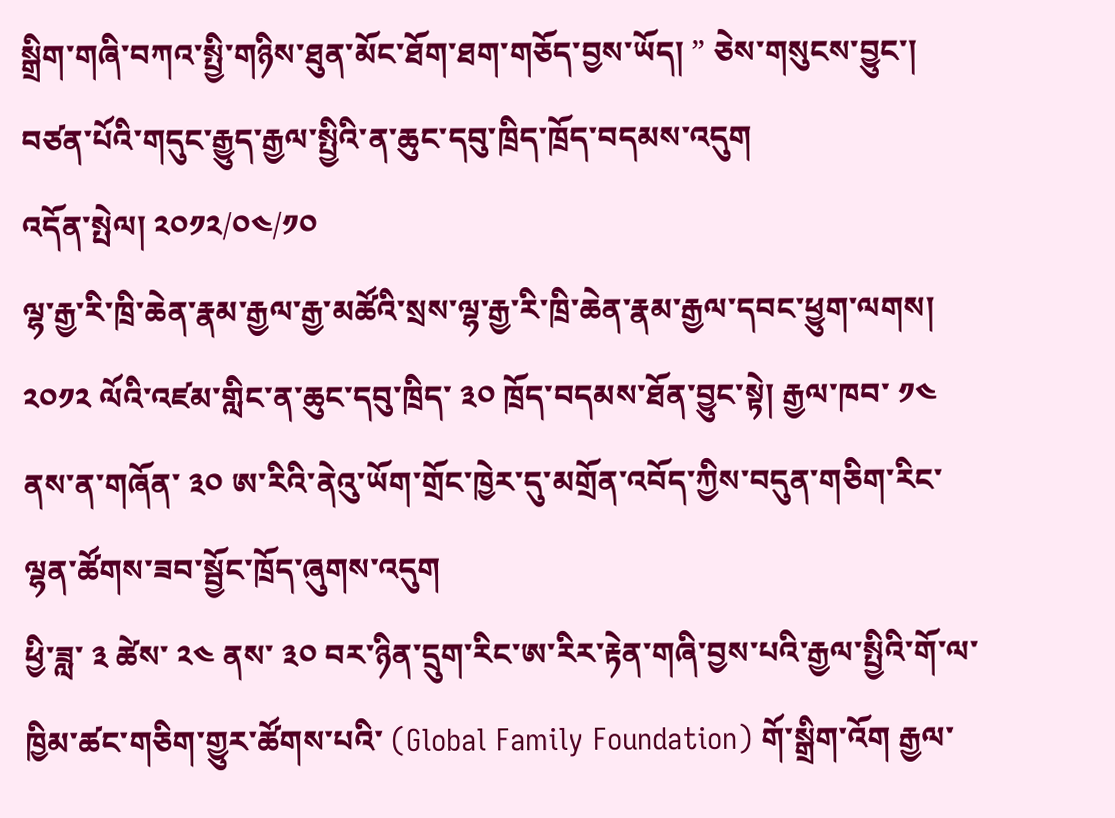སྒྲིག་གཞི་བཀའ་སྤྱི་གཉིས་ཐུན་མོང་ཐོག་ཐག་གཅོད་བྱས་ཡོད། ” ཅེས་གསུངས་བྱུང་།
བཙན་པོའི་གདུང་རྒྱུད་རྒྱལ་སྤྱིའི་ན་ཆུང་དབུ་ཁྲིད་ཁྲོད་བདམས་འདུག
འདོན་སྤེལ། ༢༠༡༢/༠༤/༡༠
ལྷ་རྒྱ་རི་ཁྲི་ཆེན་རྣམ་རྒྱལ་རྒྱ་མཚོའི་སྲས་ལྷ་རྒྱ་རི་ཁྲི་ཆེན་རྣམ་རྒྱལ་དབང་ཕྱུག་ལགས། ༢༠༡༢ ལོའི་འཛམ་གླིང་ན་ཆུང་དབུ་ཁྲིད་ ༣༠ ཁྲོད་བདམས་ཐོན་བྱུང་སྟེ། རྒྱལ་ཁབ་ ༡༤ ནས་ན་གཞོན་ ༣༠ ཨ་རིའི་ནེའུ་ཡོག་གྲོང་ཁྱེར་དུ་མགྲོན་འབོད་ཀྱིས་བདུན་གཅིག་རིང་ལྷན་ཚོགས་ཟབ་སྦྱོང་ཁྲོད་ཞུགས་འདུག
ཕྱི་ཟླ་ ༣ ཚེས་ ༢༤ ནས་ ༣༠ བར་ཉིན་དྲུག་རིང་ཨ་རིར་རྟེན་གཞི་བྱས་པའི་རྒྱལ་སྤྱིའི་གོ་ལ་ཁྱིམ་ཚང་གཅིག་གྱུར་ཚོགས་པའི་ (Global Family Foundation) གོ་སྒྲིག་འོག རྒྱལ་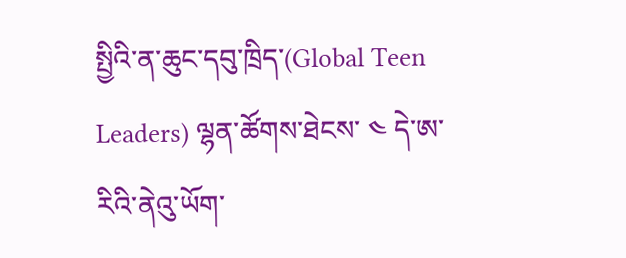སྤྱིའི་ན་ཆུང་དབུ་ཁྲིད་(Global Teen Leaders) ལྷན་ཚོགས་ཐེངས་ ༤ དེ་ཨ་རིའི་ནེའུ་ཡོག་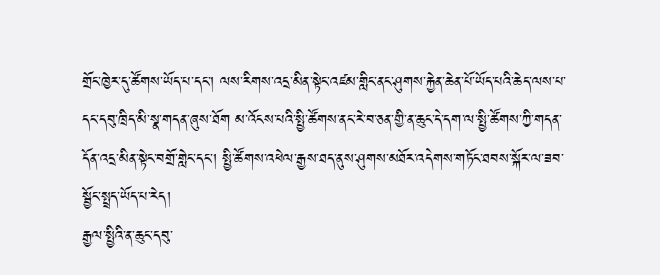གྲོང་ཁྱེར་དུ་ཚོགས་ཡོད་པ་དང་། ལས་རིགས་འདྲ་མིན་སྟེང་འཛམ་གླིང་ནང་ཤུགས་རྐྱེན་ཆེན་པོ་ཡོད་པའི་ཆེད་ལས་པ་དང་དབུ་ཁྲིད་མི་སྣ་གདན་ཞུས་ཐོག མ་འོངས་པའི་སྤྱི་ཚོགས་ནང་རེ་བ་ཅན་གྱི་ན་ཆུང་དེ་དག་ལ་སྤྱི་ཚོགས་ཀྱི་གདན་དོན་འདྲ་མིན་སྟེང་བགྲོ་གླེང་དང་། སྤྱི་ཚོགས་འཕེལ་རྒྱས་ཐད་ནུས་ཤུགས་མཐོར་འདེགས་གཏོང་ཐབས་སྐོར་ལ་ཟབ་སྦྱོང་སྤྲད་ཡོད་པ་རེད།
རྒྱལ་སྤྱིའི་ན་ཆུང་དབུ་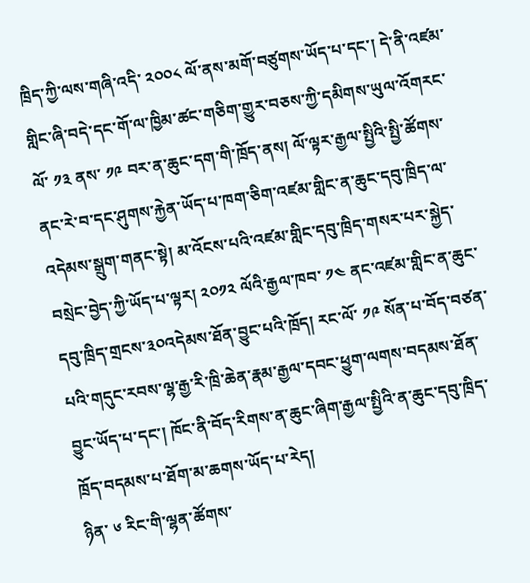ཁྲིད་ཀྱི་ལས་གཞི་འདི་ ༢༠༠༨ ལོ་ནས་མགོ་བཙུགས་ཡོད་པ་དང་། དེ་ནི་འཛམ་གླིང་ཞི་བདེ་དང་གོ་ལ་ཁྱིམ་ཚང་གཅིག་གྱུར་བཅས་ཀྱི་དམིགས་ཡུལ་འོགརང་ལོ་ ༡༣ ནས་ ༡༩ བར་ན་ཆུང་དག་གི་ཁྲོད་ནས། ལོ་ལྟར་རྒྱལ་སྤྱིའི་སྤྱི་ཚོགས་ནང་རེ་བ་དང་ཤུགས་རྐྱེན་ཡོད་པ་ཁག་ཅིག་འཛམ་གླིང་ན་ཆུང་དབུ་ཁྲིད་ལ་འདེམས་སྒྲུག་གནང་སྟེ། མ་འོངས་པའི་འཛམ་གླིང་དབུ་ཁྲིད་གསར་པར་སྐྱེད་བསྲེང་བྱེད་ཀྱི་ཡོད་པ་ལྟར། ༢༠༡༢ ལོའི་རྒྱལ་ཁབ་ ༡༤ ནང་འཛམ་གླིང་ན་ཆུང་དབུ་ཁྲིད་གྲངས་༣༠འདེམས་ཐོན་བྱུང་པའི་ཁྲོད། རང་ལོ་ ༡༩ སོན་པ་བོད་བཙན་པའི་གདུང་རབས་ལྷ་རྒྱ་རི་ཁྲི་ཆེན་རྣམ་རྒྱལ་དབང་ཕྱུག་ལགས་བདམས་ཐོན་བྱུང་ཡོད་པ་དང་། ཁོང་ནི་བོད་རིགས་ན་ཆུང་ཞིག་རྒྱལ་སྤྱིའི་ན་ཆུང་དབུ་ཁྲིད་ཁྲོད་བདམས་པ་ཐོག་མ་ཆགས་ཡོད་པ་རེད།
ཉིན་ ༦ རིང་གི་ལྷན་ཚོགས་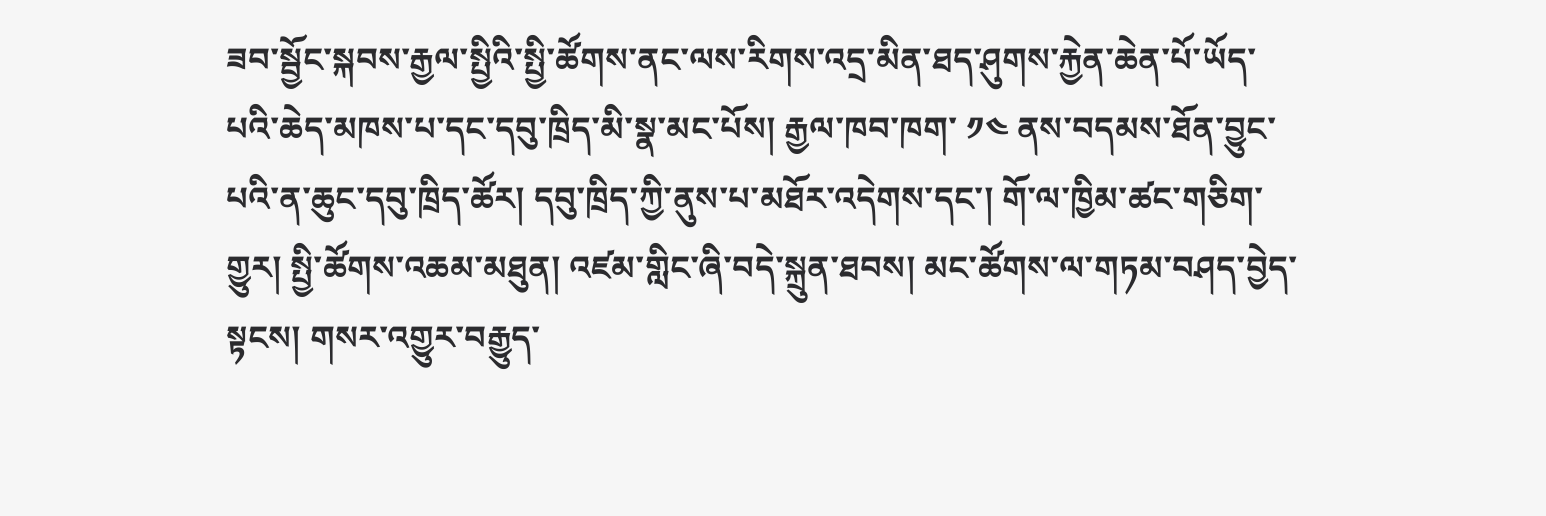ཟབ་སྦྱོང་སྐབས་རྒྱལ་སྤྱིའི་སྤྱི་ཚོགས་ནང་ལས་རིགས་འདྲ་མིན་ཐད་ཤུགས་རྐྱེན་ཆེན་པོ་ཡོད་པའི་ཆེད་མཁས་པ་དང་དབུ་ཁྲིད་མི་སྣ་མང་པོས། རྒྱལ་ཁབ་ཁག་ ༡༤ ནས་བདམས་ཐོན་བྱུང་པའི་ན་ཆུང་དབུ་ཁྲིད་ཚོར། དབུ་ཁྲིད་ཀྱི་ནུས་པ་མཐོར་འདེགས་དང་། གོ་ལ་ཁྱིམ་ཚང་གཅིག་གྱུར། སྤྱི་ཚོགས་འཆམ་མཐུན། འཛམ་གླིང་ཞི་བདེ་སྐྲུན་ཐབས། མང་ཚོགས་ལ་གཏམ་བཤད་བྱེད་སྟངས། གསར་འགྱུར་བརྒྱུད་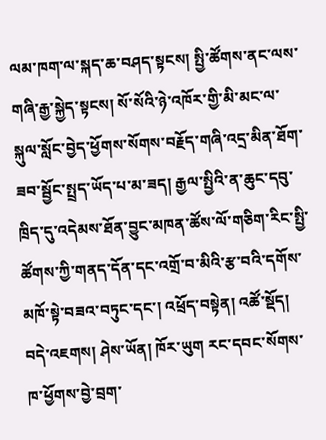ལམ་ཁག་ལ་སྐད་ཆ་བཤད་སྟངས། སྤྱི་ཚོགས་ནང་ལས་གཞི་རྒྱ་སྐྱེད་སྟངས། སོ་སོའི་ཉེ་འཁོར་གྱི་མི་མང་ལ་སྐུལ་སློང་བྱེད་ཕྱོགས་སོགས་བརྗོད་གཞི་འདྲ་མིན་ཐོག་ཟབ་སྦྱོང་སྤྲད་ཡོད་པ་མ་ཟད། རྒྱལ་སྤྱིའི་ན་ཆུང་དབུ་ཁྲིད་དུ་འདེམས་ཐོན་བྱུང་མཁན་ཚོས་ལོ་གཅིག་རིང་སྤྱི་ཚོགས་ཀྱི་གནད་དོན་དང་འགྲོ་བ་མིའི་རྩ་བའི་དགོས་མཁོ་སྟེ་བཟའ་བཏུང་དང་། འཕྲོད་བསྟེན། འཚོ་སྡོད། བདེ་འཇགས། ཤེས་ཡོན། ཁོར་ཡུག རང་དབང་སོགས་ཁ་ཕྱོགས་བྱེ་བྲག་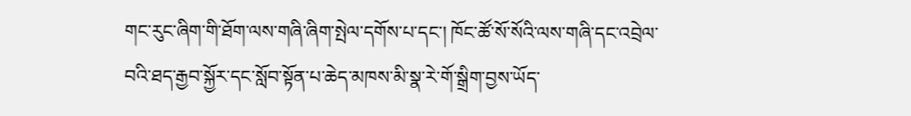གང་རུང་ཞིག་གི་ཐོག་ལས་གཞི་ཞིག་སྤེལ་དགོས་པ་དང་། ཁོང་ཚོ་སོ་སོའི་ལས་གཞི་དང་འབྲེལ་བའི་ཐད་རྒྱབ་སྐྱོར་དང་སློབ་སྟོན་པ་ཆེད་མཁས་མི་སྣ་རེ་གོ་སྒྲིག་བྱས་ཡོད་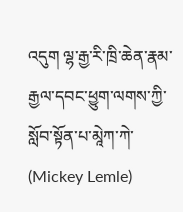འདུག ལྷ་རྒྱ་རི་ཁྲི་ཆེན་རྣམ་རྒྱལ་དབང་ཕྱུག་ལགས་ཀྱི་སློབ་སྟོན་པ་མཱེཀ་ཀེ་ (Mickey Lemle)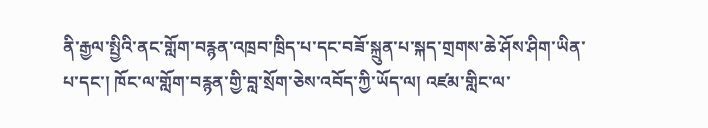ནི་རྒྱལ་སྤྱིའི་ནང་གློག་བརྙན་འཁྲབ་ཁྲིད་པ་དང་བཟོ་སྐྲུན་པ་སྐད་གྲགས་ཆེ་ཤོས་ཤིག་ཡིན་པ་དང་། ཁོང་ལ་གློག་བརྙན་གྱི་བླ་སྲོག་ཅེས་འབོད་ཀྱི་ཡོད་ལ། འཛམ་གླིང་ལ་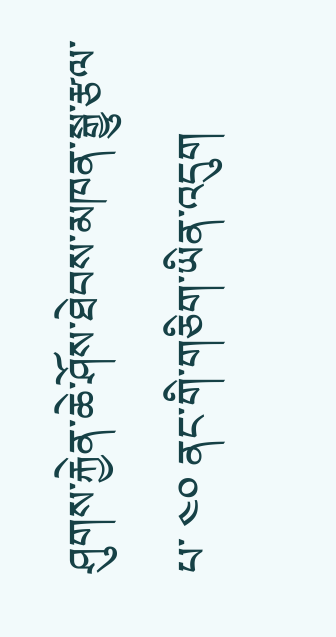ཤུགས་རྐྱེན་ཆེ་ཤོས་ཐེབས་མཁན་སྒྱུ་རྩལ་པ་ ༤༠ ནང་གི་གཅིག་ཡིན་འདུག